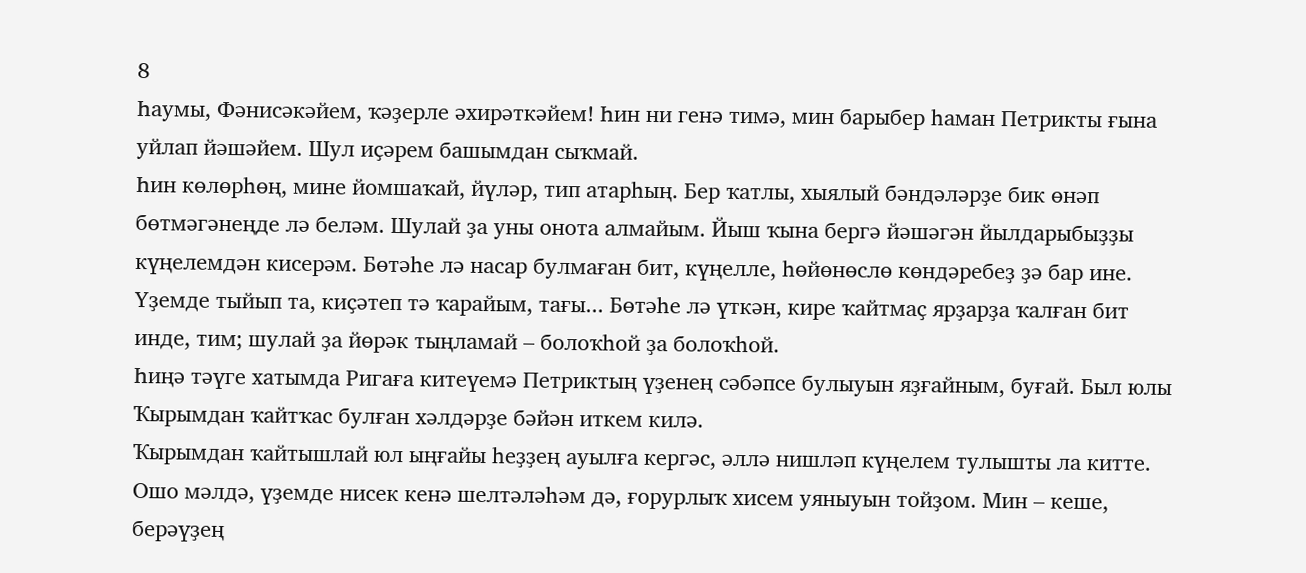8
Һаумы, Фәнисәкәйем, ҡәҙерле әхирәткәйем! Һин ни генә тимә, мин барыбер һаман Петрикты ғына уйлап йәшәйем. Шул иҫәрем башымдан сыҡмай.
Һин көлөрһөң, мине йомшаҡай, йүләр, тип атарһың. Бер ҡатлы, хыялый бәндәләрҙе бик өнәп бөтмәгәнеңде лә беләм. Шулай ҙа уны онота алмайым. Йыш ҡына бергә йәшәгән йылдарыбыҙҙы күңелемдән кисерәм. Бөтәһе лә насар булмаған бит, күңелле, һөйөнөслө көндәребеҙ ҙә бар ине.
Үҙемде тыйып та, киҫәтеп тә ҡарайым, тағы... Бөтәһе лә үткән, кире ҡайтмаҫ ярҙарҙа ҡалған бит инде, тим; шулай ҙа йөрәк тыңламай – болоҡһой ҙа болоҡһой.
Һиңә тәүге хатымда Ригаға китеүемә Петриктың үҙенең сәбәпсе булыуын яҙғайным, буғай. Был юлы Ҡырымдан ҡайтҡас булған хәлдәрҙе бәйән иткем килә.
Ҡырымдан ҡайтышлай юл ыңғайы һеҙҙең ауылға кергәс, әллә нишләп күңелем тулышты ла китте. Ошо мәлдә, үҙемде нисек кенә шелтәләһәм дә, ғорурлыҡ хисем уяныуын тойҙом. Мин – кеше, берәүҙең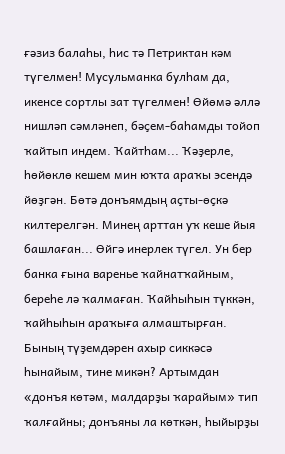ғәзиз балаһы, һис тә Петриктан кәм түгелмен! Мусульманка булһам да, икенсе сортлы зат түгелмен! Өйөмә әллә нишләп сәмләнеп, бәҫем-баһамды тойоп ҡайтып индем. Ҡайтһам... Ҡәҙерле, һөйөклө кешем мин юҡта араҡы эсендә йөҙгән. Бөтә донъямдың аҫты-өҫкә килтерелгән. Минең арттан уҡ кеше йыя башлаған... Өйгә инерлек түгел. Ун бер банка ғына варенье ҡайнатҡайным, береһе лә ҡалмаған. Ҡайһыһын түккән, ҡайһыһын араҡыға алмаштырған.
Бының түҙемдәрен ахыр сиккәсә һынайым, тине микән? Артымдан «донъя көтәм, малдарҙы ҡарайым» тип ҡалғайны; донъяны ла көткән, һыйырҙы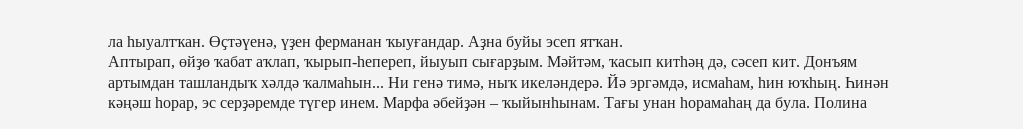ла һыуалтҡан. Өҫтәүенә, үҙен ферманан ҡыуғандар. Аҙна буйы эсеп ятҡан.
Аптырап, өйҙө ҡабат аҡлап, ҡырып-һепереп, йыуып сығарҙым. Мәйтәм, ҡасып китһәң дә, сәсеп кит. Донъям артымдан ташландыҡ хәлдә ҡалмаһын... Ни генә тимә, ныҡ икеләндерә. Йә эргәмдә, исмаһам, һин юҡһың. Һинән кәңәш һорар, эс серҙәремде түгер инем. Марфа әбейҙән – ҡыйынһынам. Тағы унан һорамаһаң да була. Полина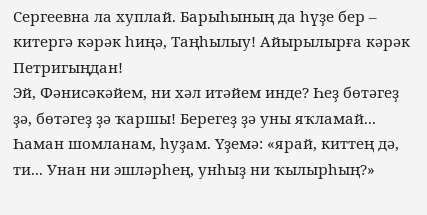Сергеевна ла хуплай. Барыһының да һүҙе бер – китергә кәрәк һиңә, Таңһылыу! Айырылырға кәрәк Петригыңдан!
Эй, Фәнисәкәйем, ни хәл итәйем инде? Һеҙ бөтәгеҙ ҙә, бөтәгеҙ ҙә ҡаршы! Берегеҙ ҙә уны яҡламай...
Һаман шомланам, һуҙам. Үҙемә: «ярай, киттең дә, ти... Унан ни эшләрһең, унһыҙ ни ҡылырһың?»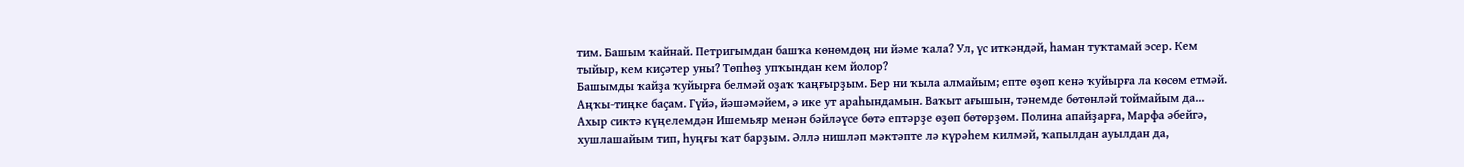тим. Башым ҡайнай. Петригымдан башҡа көнөмдөң ни йәме ҡала? Ул, үс иткәндәй, һаман туҡтамай эсер. Кем тыйыр, кем киҫәтер уны? Төпһөҙ упҡындан кем йолор?
Башымды ҡайҙа ҡуйырға белмәй оҙаҡ ҡаңғырҙым. Бер ни ҡыла алмайым; епте өҙөп кенә ҡуйырға ла көсөм етмәй. Аңҡы-тиңке баҫам. Гүйә, йәшәмәйем, ә ике ут араһындамын. Ваҡыт ағышын, тәнемде бөтөнләй тоймайым да... Ахыр сиктә күңелемдән Ишемьяр менән бәйләүсе бөтә ептәрҙе өҙөп бөтөрҙөм. Полина апайҙарға, Марфа әбейгә, хушлашайым тип, һуңғы ҡат барҙым. Әллә нишләп мәктәпте лә күрәһем килмәй, ҡапылдан ауылдан да,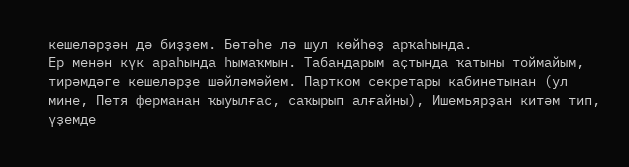кешеләрҙән дә биҙҙем. Бөтәһе лә шул көйһөҙ арҡаһында.
Ер менән күк араһында һымаҡмын. Табандарым аҫтында ҡатыны тоймайым, тирәмдәге кешеләрҙе шәйләмәйем. Партком секретары кабинетынан (ул мине, Петя ферманан ҡыуылғас, саҡырып алғайны), Ишемьярҙан китәм тип, үҙемде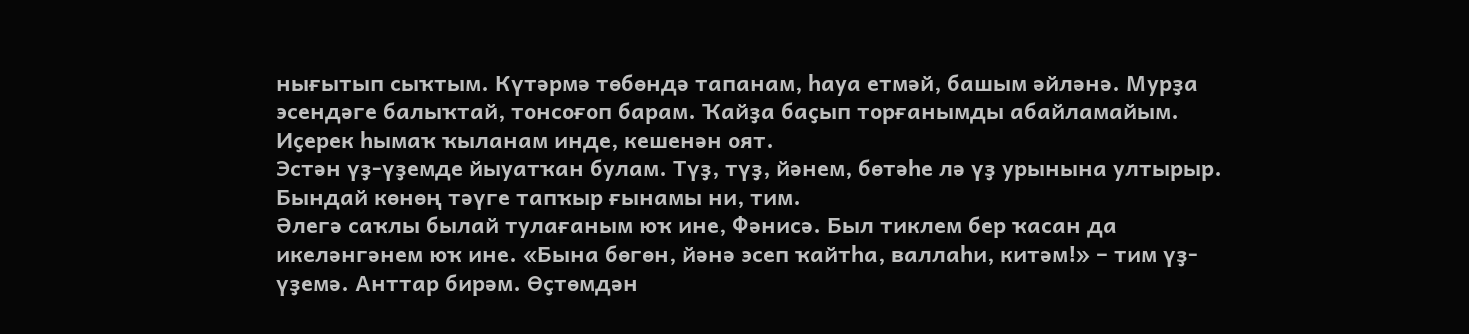нығытып сыҡтым. Күтәрмә төбөндә тапанам, һауа етмәй, башым әйләнә. Мурҙа эсендәге балыҡтай, тонсоғоп барам. Ҡайҙа баҫып торғанымды абайламайым. Иҫерек һымаҡ ҡыланам инде, кешенән оят.
Эстән үҙ-үҙемде йыуатҡан булам. Түҙ, түҙ, йәнем, бөтәһе лә үҙ урынына ултырыр. Бындай көнөң тәүге тапҡыр ғынамы ни, тим.
Әлегә саҡлы былай тулағаным юҡ ине, Фәнисә. Был тиклем бер ҡасан да икеләнгәнем юҡ ине. «Бына бөгөн, йәнә эсеп ҡайтһа, валлаһи, китәм!» – тим үҙ-үҙемә. Анттар бирәм. Өҫтөмдән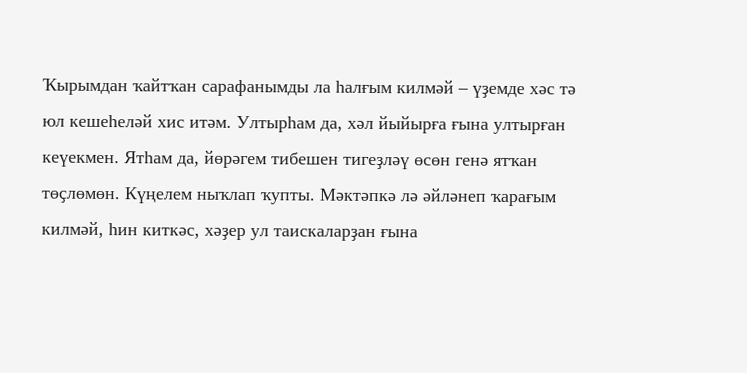Ҡырымдан ҡайтҡан сарафанымды ла һалғым килмәй – үҙемде хәс тә юл кешеһеләй хис итәм. Ултырһам да, хәл йыйырға ғына ултырған кеүекмен. Ятһам да, йөрәгем тибешен тигеҙләү өсөн генә ятҡан төҫлөмөн. Күңелем ныҡлап ҡупты. Мәктәпкә лә әйләнеп ҡарағым килмәй, һин киткәс, хәҙер ул таискаларҙан ғына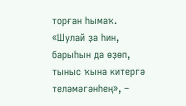торған һымаҡ.
«Шулай ҙа һин, барыһын да өҙөп, тыныс ҡына китергә теләмәгәнһең», –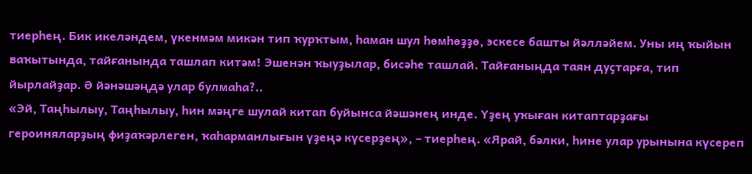тиерһең. Бик икеләндем, үкенмәм микән тип ҡурҡтым, һаман шул һөмһөҙҙө, эскесе башты йәлләйем. Уны иң ҡыйын ваҡытында, тайғанында ташлап китәм! Эшенән ҡыуҙылар, бисәһе ташлай. Тайғаныңда таян дуҫтарға, тип йырлайҙар. Ә йәнәшәңдә улар булмаһа?..
«Эй, Таңһылыу, Таңһылыу, һин мәңге шулай китап буйынса йәшәнең инде. Үҙең уҡыған китаптарҙағы героиняларҙың фиҙаҡәрлеген, ҡаһарманлығын үҙеңә күсерҙең», – тиерһең. «Ярай, бәлки, һине улар урынына күсереп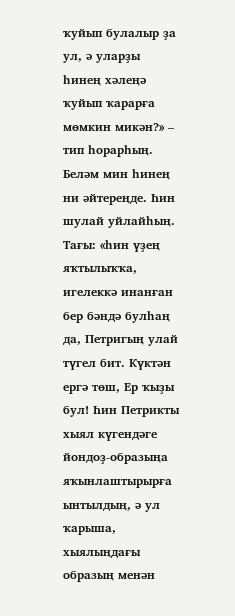ҡуйып булалыр ҙа ул, ә уларҙы һинең хәлеңә ҡуйып ҡарарға мөмкин микән?» – тип һорарһың. Беләм мин һинең ни әйтереңде. Һин шулай уйлайһың. Тағы: «һин үҙең яҡтылыҡҡа, игелеккә инанған бер бәндә булһаң да, Петригың улай түгел бит. Күктән ергә төш, Ер ҡыҙы бул! Һин Петрикты хыял күгендәге йондоҙ-образыңа яҡынлаштырырға ынтылдың, ә ул ҡарыша, хыялыңдағы образың менән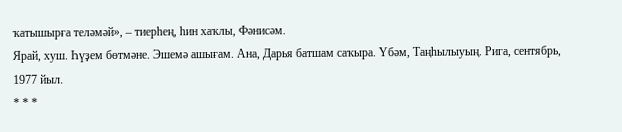ҡатышырға теләмәй», – тиерһең, һин хаҡлы, Фәнисәм.
Ярай, хуш. Һүҙем бөтмәне. Эшемә ашығам. Ана, Дарья батшам саҡыра. Үбәм, Таңһылыуың. Рига, сентябрь, 1977 йыл.
* * *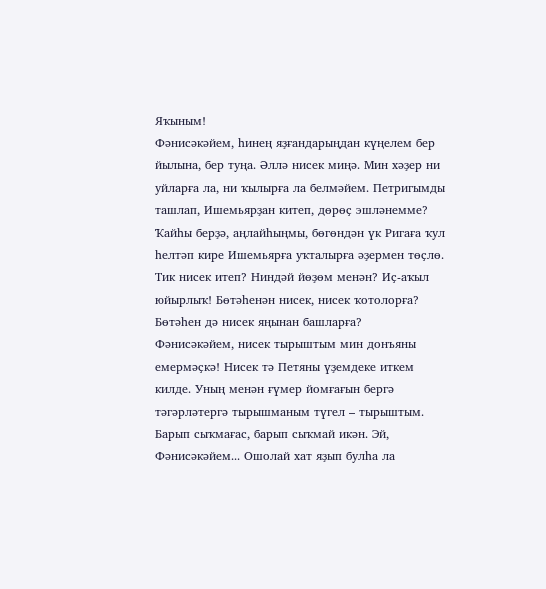Яҡыным!
Фәнисәкәйем, һинең яҙғандарыңдан күңелем бер йылына, бер туңа. Әллә нисек миңә. Мин хәҙер ни уйларға ла, ни ҡылырға ла белмәйем. Петригымды ташлап, Ишемьярҙан китеп, дөрөҫ эшләнемме? Ҡайһы берҙә, аңлайһыңмы, бөгөндән үк Ригаға ҡул һелтәп кире Ишемьярға уҡталырға әҙермен төҫлө. Тик нисек итеп? Ниндәй йөҙөм менән? Иҫ-аҡыл юйырлыҡ! Бөтәһенән нисек, нисек ҡотолорға? Бөтәһен дә нисек яңынан башларға?
Фәнисәкәйем, нисек тырыштым мин донъяны емермәҫкә! Нисек тә Петяны үҙемдеке иткем килде. Уның менән ғүмер йомғағын бергә тәгәрләтергә тырышманым түгел – тырыштым. Барып сыҡмағас, барып сыҡмай икән. Эй, Фәнисәкәйем... Ошолай хат яҙып булһа ла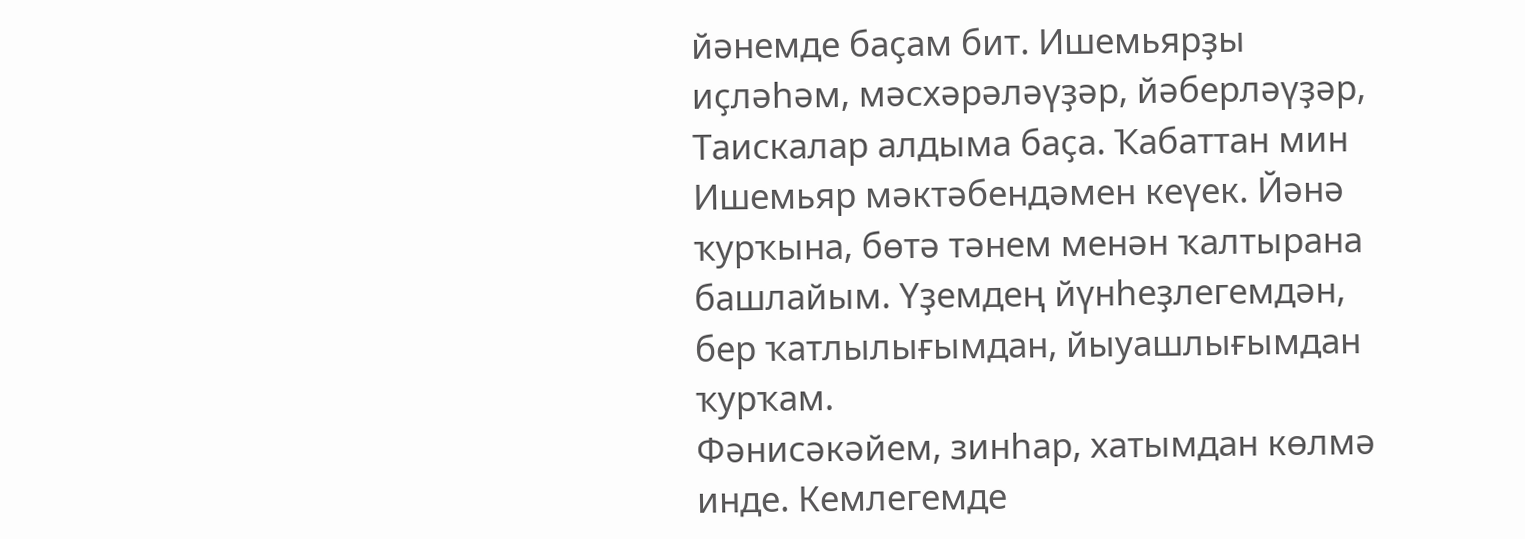йәнемде баҫам бит. Ишемьярҙы иҫләһәм, мәсхәрәләүҙәр, йәберләүҙәр, Таискалар алдыма баҫа. Ҡабаттан мин Ишемьяр мәктәбендәмен кеүек. Йәнә ҡурҡына, бөтә тәнем менән ҡалтырана башлайым. Үҙемдең йүнһеҙлегемдән, бер ҡатлылығымдан, йыуашлығымдан ҡурҡам.
Фәнисәкәйем, зинһар, хатымдан көлмә инде. Кемлегемде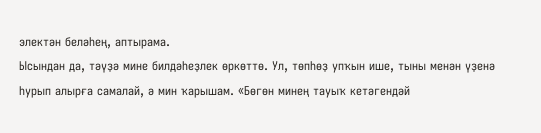электән беләһең, аптырама.
Ысындан да, тәүҙә мине билдәһеҙлек өркөттө. Ул, төпһөҙ упҡын ише, тыны менән үҙенә һурып алырға самалай, ә мин ҡарышам. «Бөгөн минең тауыҡ кетәгендәй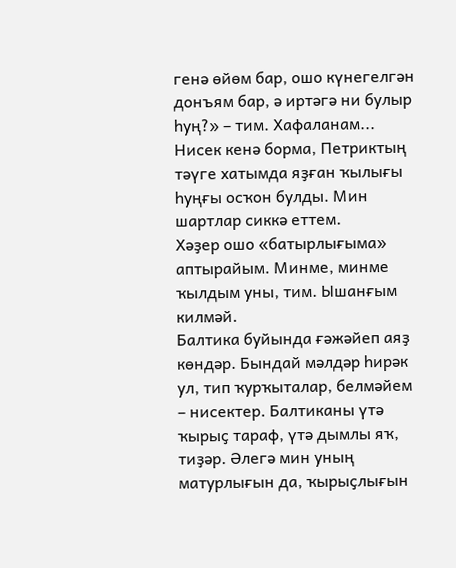генә өйөм бар, ошо күнегелгән донъям бар, ә иртәгә ни булыр һуң?» – тим. Хафаланам... Нисек кенә борма, Петриктың тәүге хатымда яҙған ҡылығы һуңғы осҡон булды. Мин шартлар сиккә еттем.
Хәҙер ошо «батырлығыма» аптырайым. Минме, минме ҡылдым уны, тим. Ышанғым килмәй.
Балтика буйында ғәжәйеп аяҙ көндәр. Бындай мәлдәр һирәк ул, тип ҡурҡыталар, белмәйем – нисектер. Балтиканы үтә ҡырыҫ тараф, үтә дымлы яҡ, тиҙәр. Әлегә мин уның матурлығын да, ҡырыҫлығын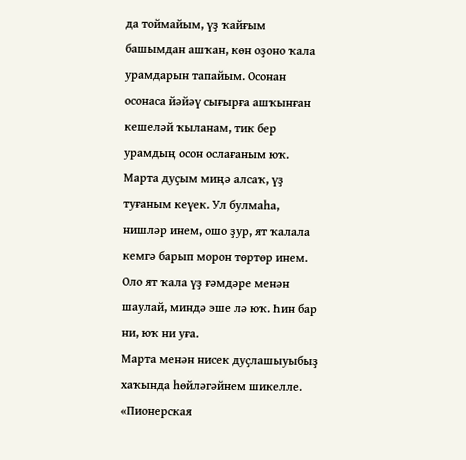да тоймайым, үҙ ҡайғым башымдан ашҡан, көн оҙоно ҡала урамдарын тапайым. Осонан осонаса йәйәү сығырға ашҡынған кешеләй ҡыланам, тик бер урамдың осон ослағаным юҡ. Марта дуҫым миңә алсаҡ, үҙ туғаным кеүек. Ул булмаһа, нишләр инем, ошо ҙур, ят ҡалала кемгә барып морон төртөр инем. Оло ят ҡала үҙ ғәмдәре менән шаулай, миндә эше лә юҡ. Һин бар ни, юҡ ни уға.
Марта менән нисек дуҫлашыуыбыҙ хаҡында һөйләгәйнем шикелле. «Пионерская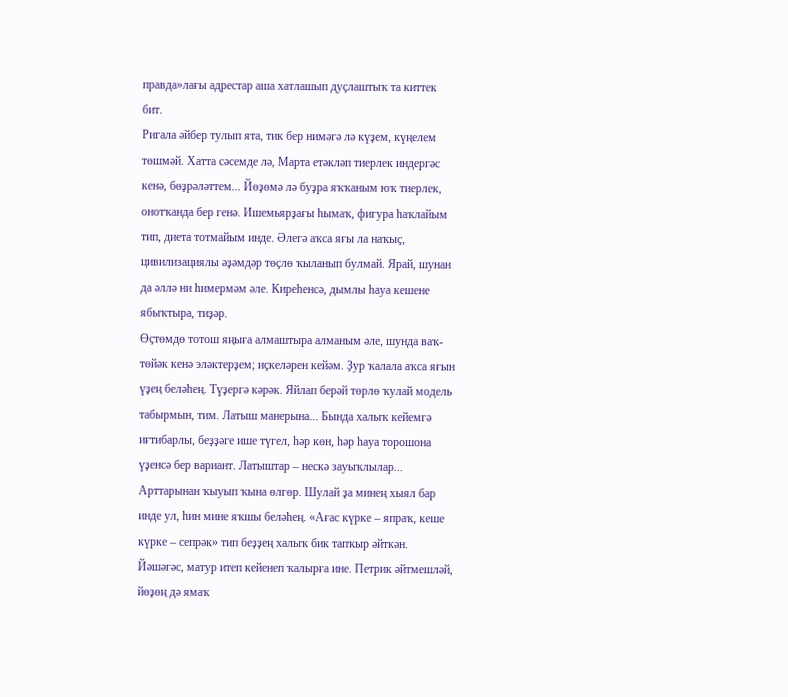правда»лағы адрестар аша хатлашып дуҫлаштыҡ та киттек бит.
Ригала әйбер тулып ята, тик бер нимәгә лә күҙем, күңелем төшмәй. Хатта сәсемде лә, Марта етәкләп тиерлек индергәс кенә, бөҙрәләттем... Йөҙөмә лә буҙра яҡҡаным юҡ тиерлек, онотҡанда бер генә. Ишемьярҙағы һымаҡ, фигура һаҡлайым тип, диета тотмайым инде. Әлегә аҡса яғы ла наҡыҫ, цивилизациялы әҙәмдәр төҫлө ҡыланып булмай. Ярай, шунан да әллә ни һимермәм әле. Киреһенсә, дымлы һауа кешене ябыҡтыра, тиҙәр.
Өҫтөмдө тотош яңыға алмаштыра алманым әле, шунда ваҡ-төйәк кенә эләктерҙем; иҫкеләрен кейәм. Ҙур ҡалала аҡса яғын үҙең беләһең. Түҙергә кәрәк. Яйлап берәй төрлө ҡулай модель табырмын, тим. Латыш манерына... Бында халыҡ кейемгә иғтибарлы, беҙҙәге ише түгел, һәр көн, һәр һауа торошона үҙенсә бер вариант. Латыштар – нескә зауыҡлылар... Арттарынан ҡыуып ҡына өлгөр. Шулай ҙа минең хыял бар инде ул, һин мине яҡшы беләһең. «Ағас күрке – япраҡ, кеше күрке – сепрәк» тип беҙҙең халыҡ бик тапҡыр әйткән. Йәшәгәс, матур итеп кейенеп ҡалырға ине. Петрик әйтмешләй, йөҙөң дә ямаҡ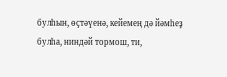булһын, өҫтәүенә, кейемең дә йәмһеҙ булһа, ниндәй тормош, ти,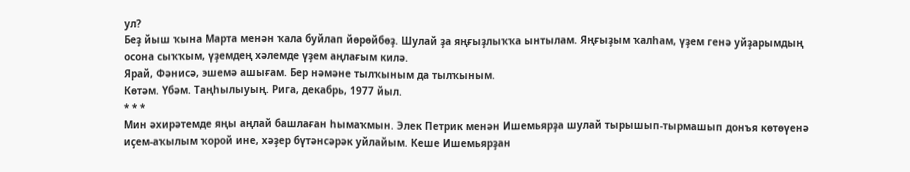ул?
Беҙ йыш ҡына Марта менән ҡала буйлап йөрөйбөҙ. Шулай ҙа яңғыҙлыҡҡа ынтылам. Яңғыҙым ҡалһам, үҙем генә уйҙарымдың осона сыҡҡым, үҙемдең хәлемде үҙем аңлағым килә.
Ярай, Фәнисә, эшемә ашығам. Бер нәмәне тылҡыным да тылҡыным.
Көтәм. Үбәм. Таңһылыуың. Рига, декабрь, 1977 йыл.
* * *
Мин әхирәтемде яңы аңлай башлаған һымаҡмын. Элек Петрик менән Ишемьярҙа шулай тырышып-тырмашып донъя көтөүенә иҫем-аҡылым ҡорой ине, хәҙер бүтәнсәрәк уйлайым. Кеше Ишемьярҙан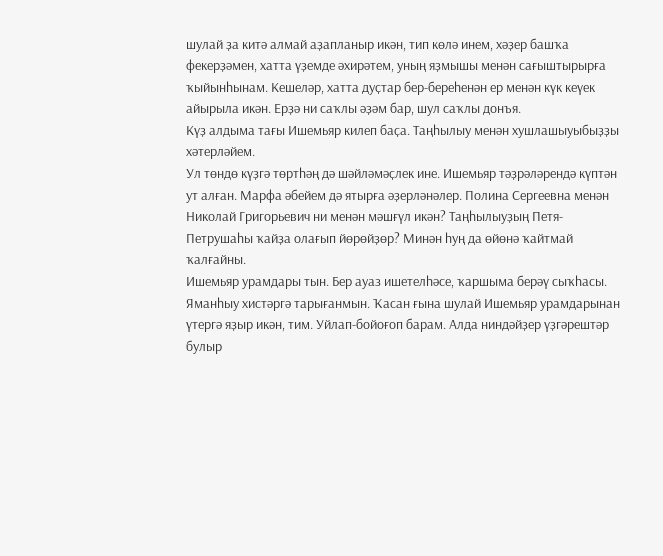шулай ҙа китә алмай аҙапланыр икән, тип көлә инем, хәҙер башҡа фекерҙәмен, хатта үҙемде әхирәтем, уның яҙмышы менән сағыштырырға ҡыйынһынам. Кешеләр, хатта дуҫтар бер-береһенән ер менән күк кеүек айырыла икән. Ерҙә ни саҡлы әҙәм бар, шул саҡлы донъя.
Күҙ алдыма тағы Ишемьяр килеп баҫа. Таңһылыу менән хушлашыуыбыҙҙы хәтерләйем.
Ул төндө күҙгә төртһәң дә шәйләмәҫлек ине. Ишемьяр тәҙрәләрендә күптән ут алған. Марфа әбейем дә ятырға әҙерләнәлер. Полина Сергеевна менән Николай Григорьевич ни менән мәшғүл икән? Таңһылыуҙың Петя-Петрушаһы ҡайҙа олағып йөрөйҙөр? Минән һуң да өйөнә ҡайтмай ҡалғайны.
Ишемьяр урамдары тын. Бер ауаз ишетелһәсе, ҡаршыма берәү сыҡһасы. Яманһыу хистәргә тарығанмын. Ҡасан ғына шулай Ишемьяр урамдарынан үтергә яҙыр икән, тим. Уйлап-бойоғоп барам. Алда ниндәйҙер үҙгәрештәр булыр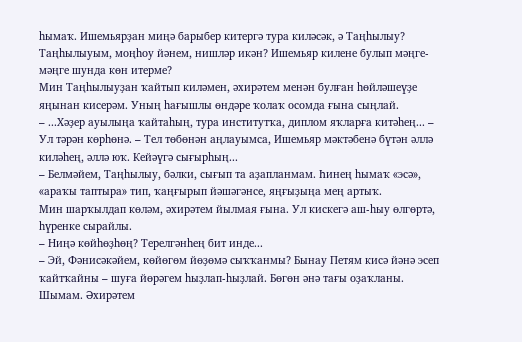һымаҡ. Ишемьярҙан миңә барыбер китергә тура киләсәк, ә Таңһылыу? Таңһылыуым, моңһоу йәнем, нишләр икән? Ишемьяр килене булып мәңге-мәңге шунда көн итерме?
Мин Таңһылыуҙан ҡайтып киләмен, әхирәтем менән булған һөйләшеүҙе яңынан кисерәм. Уның һағышлы өндәре ҡолаҡ осомда ғына сыңлай.
– ...Хәҙер ауылыңа ҡайтаһың, тура институтҡа, диплом яҡларға китәһең... – Ул тәрән көрһөнә. – Тел төбөнән аңлауымса, Ишемьяр мәктәбенә бүтән әллә киләһең, әллә юҡ. Кейәүгә сығырһың...
– Белмәйем, Таңһылыу, бәлки, сығып та аҙапланмам. Һинең һымаҡ «эсә», «араҡы таптыра» тип, ҡаңғырып йәшәгәнсе, яңғыҙыңа мең артыҡ.
Мин шарҡылдап көләм, әхирәтем йылмая ғына. Ул кискегә аш-һыу өлгөртә, һүренке сырайлы.
– Ниңә көйһөҙһөң? Терелгәнһең бит инде...
– Эй, Фәнисәкәйем, көйөгөм йөҙөмә сыҡҡанмы? Бынау Петям кисә йәнә эсеп ҡайтҡайны – шуға йөрәгем һыҙлап-һыҙлай. Бөгөн әнә тағы оҙаҡланы.
Шымам. Әхирәтем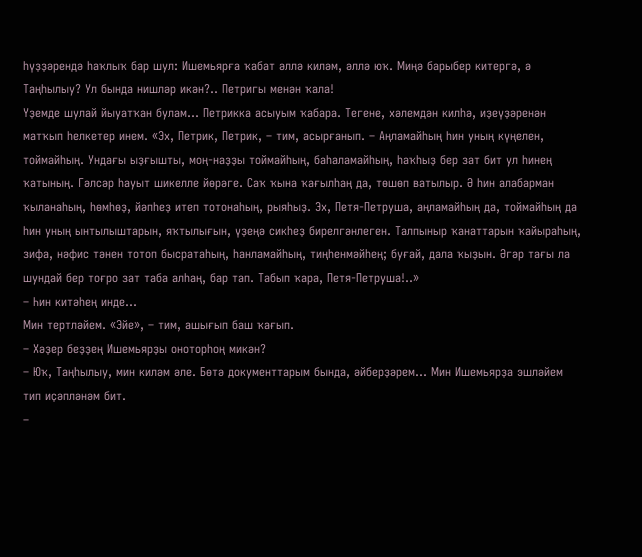һүҙҙәрендә һаҡлыҡ бар шул: Ишемьярға ҡабат әллә киләм, әллә юҡ. Миңә барыбер китергә, ә Таңһылыу? Ул бында нишләр икән?.. Петригы менән ҡала!
Үҙемде шулай йыуатҡан булам... Петрикка асыуым ҡабара. Тегене, хәлемдән килһә, иҙеүҙәренән матҡып һелкетер инем. «Эх, Петрик, Петрик, – тим, асырғанып. – Аңламайһың һин уның күңелен, тоймайһың. Ундағы ыҙғышты, моң-наҙҙы тоймайһың, баһаламайһың, һаҡһыҙ бер зат бит ул һинең ҡатының. Гәлсәр һауыт шикелле йөрәге. Саҡ ҡына ҡағылһаң да, төшөп ватылыр. Ә һин алабарман ҡыланаһың, һөмһөҙ, йәпһеҙ итеп тотонаһың, рыяһыҙ. Эх, Петя-Петруша, аңламайһың да, тоймайһың да һин уның ынтылыштарын, яҡтылығын, үҙеңә сикһеҙ бирелгәнлеген. Талпыныр ҡанаттарын ҡайыраһың, зифа, нәфис тәнен тотоп бысратаһың, һанламайһың, тиңһенмәйһең; буғай, дала ҡыҙын. Әгәр тағы ла шундай бер тоғро зат таба алһаң, бар тап. Табып ҡара, Петя-Петруша!..»
– Һин китәһең инде...
Мин тертләйем. «Эйе», – тим, ашығып баш ҡағып.
– Хәҙер беҙҙең Ишемьярҙы оноторһоң микән?
– Юҡ, Таңһылыу, мин киләм әле. Бөтә документтарым бында, әйберҙәрем... Мин Ишемьярҙа эшләйем тип иҫәпләнәм бит.
–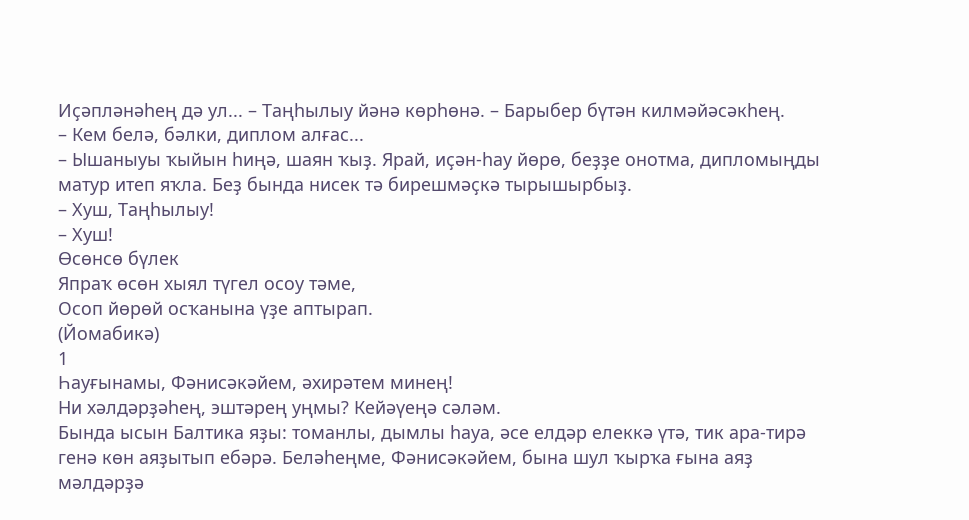Иҫәпләнәһең дә ул... – Таңһылыу йәнә көрһөнә. – Барыбер бүтән килмәйәсәкһең.
– Кем белә, бәлки, диплом алғас...
– Ышаныуы ҡыйын һиңә, шаян ҡыҙ. Ярай, иҫән-һау йөрө, беҙҙе онотма, дипломыңды матур итеп яҡла. Беҙ бында нисек тә бирешмәҫкә тырышырбыҙ.
– Хуш, Таңһылыу!
– Хуш!
Өсөнсө бүлек
Япраҡ өсөн хыял түгел осоу тәме,
Осоп йөрөй осҡанына үҙе аптырап.
(Йомабикә)
1
Һауғынамы, Фәнисәкәйем, әхирәтем минең!
Ни хәлдәрҙәһең, эштәрең уңмы? Кейәүеңә сәләм.
Бында ысын Балтика яҙы: томанлы, дымлы һауа, әсе елдәр елеккә үтә, тик ара-тирә генә көн аяҙытып ебәрә. Беләһеңме, Фәнисәкәйем, бына шул ҡырҡа ғына аяҙ мәлдәрҙә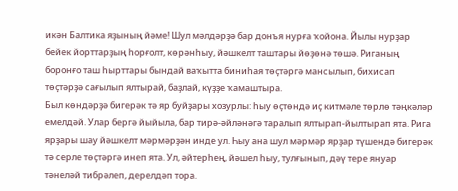икән Балтика яҙының йәме! Шул мәлдәрҙә бар донъя нурға ҡойона. Йылы нурҙар бейек йорттарҙың һорғолт, көрәнһыу, йәшкелт таштары йөҙөнә төшә. Риганың боронғо таш һырттары бындай ваҡытта биниһая төҫтәргә мансылып, бихисап төҫтәрҙә сағылып ялтырай, баҙлай, күҙҙе ҡамаштыра.
Был көндәрҙә бигерәк тә яр буйҙары хозурлы: һыу өҫтөндә иҫ китмәле төрлө тәңкәләр емелдәй. Улар бергә йыйыла, бар тирә-әйләнәгә таралып ялтырап-йылтырап ята. Рига ярҙары шау йәшкелт мәрмәрҙән инде ул. Һыу ана шул мәрмәр ярҙар түшендә бигерәк тә серле төҫтәргә инеп ята. Ул, әйтерһең, йәшел һыу, тулғынып, дәү тере януар тәнеләй тибрәлеп, дерелдәп тора.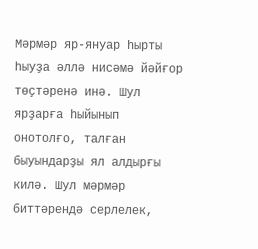Мәрмәр яр-януар һырты һыуҙа әллә нисәмә йәйғор төҫтәренә инә. Шул ярҙарға һыйынып онотолғо, талған быуындарҙы ял алдырғы килә. Шул мәрмәр биттәрендә серлелек,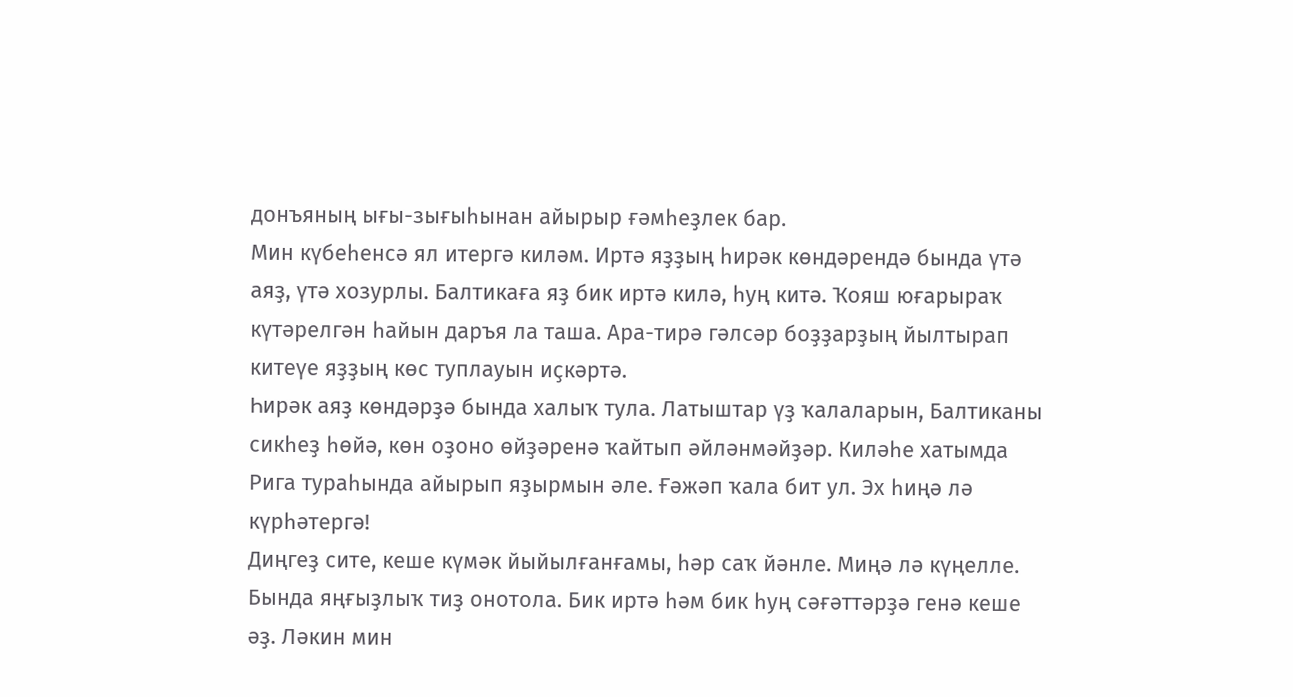донъяның ығы-зығыһынан айырыр ғәмһеҙлек бар.
Мин күбеһенсә ял итергә киләм. Иртә яҙҙың һирәк көндәрендә бында үтә аяҙ, үтә хозурлы. Балтикаға яҙ бик иртә килә, һуң китә. Ҡояш юғарыраҡ күтәрелгән һайын даръя ла таша. Ара-тирә гәлсәр боҙҙарҙың йылтырап китеүе яҙҙың көс туплауын иҫкәртә.
Һирәк аяҙ көндәрҙә бында халыҡ тула. Латыштар үҙ ҡалаларын, Балтиканы сикһеҙ һөйә, көн оҙоно өйҙәренә ҡайтып әйләнмәйҙәр. Киләһе хатымда Рига тураһында айырып яҙырмын әле. Ғәжәп ҡала бит ул. Эх һиңә лә күрһәтергә!
Диңгеҙ сите, кеше күмәк йыйылғанғамы, һәр саҡ йәнле. Миңә лә күңелле. Бында яңғыҙлыҡ тиҙ онотола. Бик иртә һәм бик һуң сәғәттәрҙә генә кеше әҙ. Ләкин мин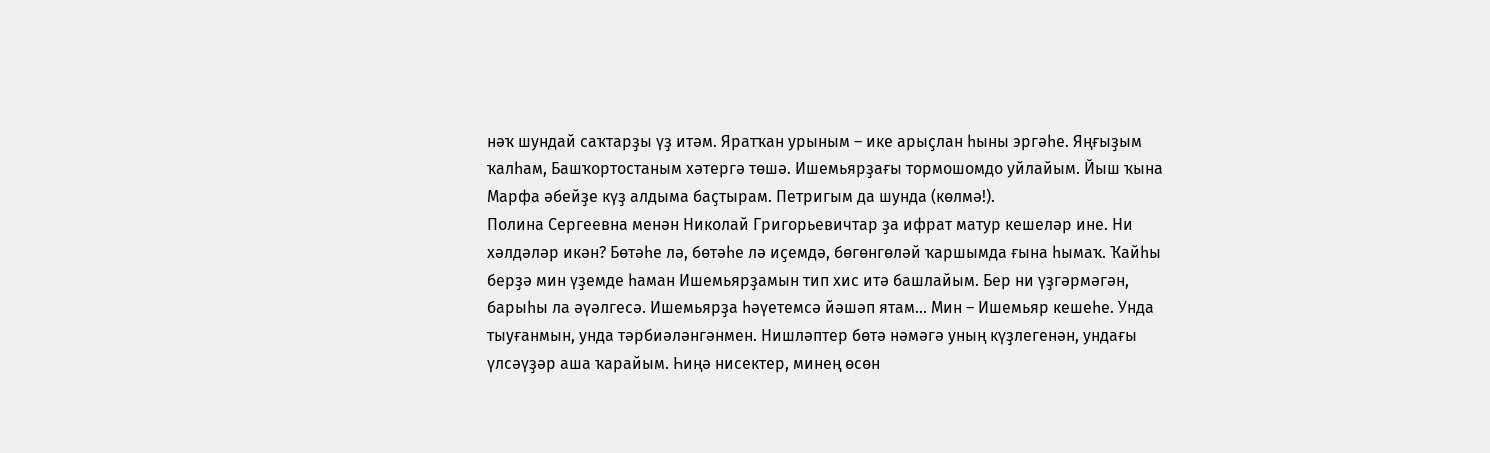нәҡ шундай саҡтарҙы үҙ итәм. Яратҡан урыным – ике арыҫлан һыны эргәһе. Яңғыҙым ҡалһам, Башҡортостаным хәтергә төшә. Ишемьярҙағы тормошомдо уйлайым. Йыш ҡына Марфа әбейҙе күҙ алдыма баҫтырам. Петригым да шунда (көлмә!).
Полина Сергеевна менән Николай Григорьевичтар ҙа ифрат матур кешеләр ине. Ни хәлдәләр икән? Бөтәһе лә, бөтәһе лә иҫемдә, бөгөнгөләй ҡаршымда ғына һымаҡ. Ҡайһы берҙә мин үҙемде һаман Ишемьярҙамын тип хис итә башлайым. Бер ни үҙгәрмәгән, барыһы ла әүәлгесә. Ишемьярҙа һәүетемсә йәшәп ятам... Мин – Ишемьяр кешеһе. Унда тыуғанмын, унда тәрбиәләнгәнмен. Нишләптер бөтә нәмәгә уның күҙлегенән, ундағы үлсәүҙәр аша ҡарайым. Һиңә нисектер, минең өсөн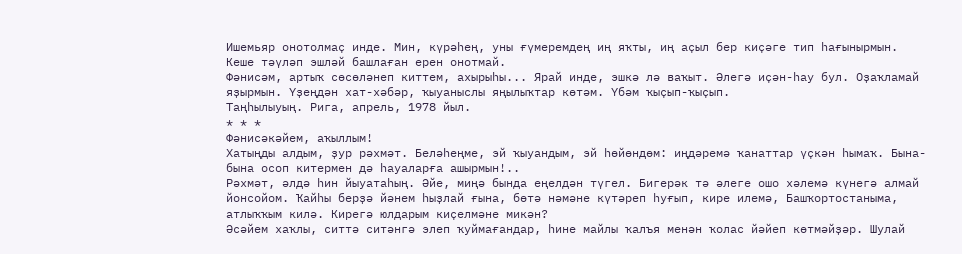Ишемьяр онотолмаҫ инде. Мин, күрәһең, уны ғүмеремдең иң яҡты, иң аҫыл бер киҫәге тип һағынырмын. Кеше тәүләп эшләй башлаған ерен онотмай.
Фәнисәм, артыҡ сөсөләнеп киттем, ахырыһы... Ярай инде, эшкә лә ваҡыт. Әлегә иҫән-һау бул. Оҙаҡламай яҙырмын. Үҙеңдән хат-хәбәр, ҡыуаныслы яңылыҡтар көтәм. Үбәм ҡыҫып-ҡыҫып.
Таңһылыуың. Рига, апрель, 1978 йыл.
* * *
Фәнисәкәйем, аҡыллым!
Хатыңды алдым, ҙур рәхмәт. Беләһеңме, эй ҡыуандым, эй һөйөндөм: иңдәремә ҡанаттар үҫкән һымаҡ. Бына-бына осоп китермен дә һауаларға ашырмын!..
Рәхмәт, әлдә һин йыуатаһың. Әйе, миңә бында еңелдән түгел. Бигерәк тә әлеге ошо хәлемә күнегә алмай йонсойом. Ҡайһы берҙә йәнем һыҙлай ғына, бөтә нәмәне күтәреп һуғып, кире илемә, Башҡортостаныма, атлыҡҡым килә. Кирегә юлдарым киҫелмәне микән?
Әсәйем хаҡлы, ситтә ситәнгә элеп ҡуймағандар, һине майлы ҡалъя менән ҡолас йәйеп көтмәйҙәр. Шулай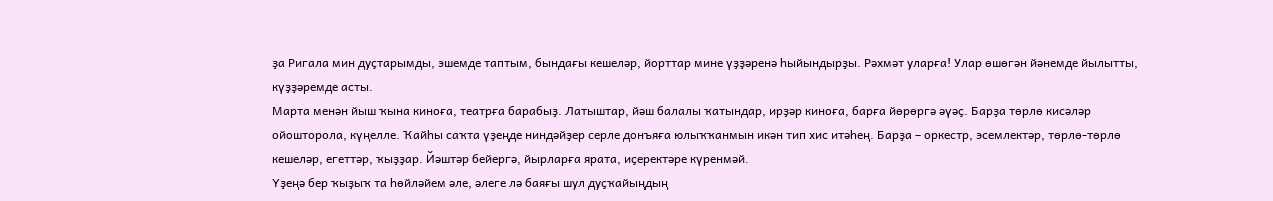ҙа Ригала мин дуҫтарымды, эшемде таптым, бындағы кешеләр, йорттар мине үҙҙәренә һыйындырҙы. Рәхмәт уларға! Улар өшөгән йәнемде йылытты, күҙҙәремде асты.
Марта менән йыш ҡына киноға, театрға барабыҙ. Латыштар, йәш балалы ҡатындар, ирҙәр киноға, барға йөрөргә әүәҫ. Барҙа төрлө кисәләр ойошторола, күңелле. Ҡайһы саҡта үҙеңде ниндәйҙер серле донъяға юлыҡҡанмын икән тип хис итәһең. Барҙа – оркестр, эсемлектәр, төрлө-төрлө кешеләр, егеттәр, ҡыҙҙар. Йәштәр бейергә, йырларға ярата, иҫеректәре күренмәй.
Үҙеңә бер ҡыҙыҡ та һөйләйем әле, әлеге лә баяғы шул дуҫҡайыңдың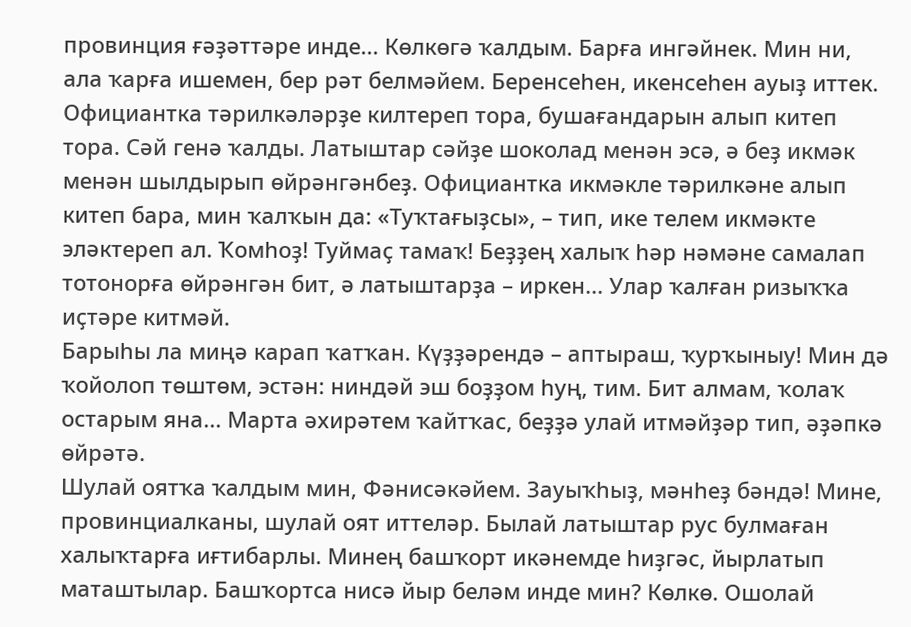провинция ғәҙәттәре инде... Көлкөгә ҡалдым. Барға ингәйнек. Мин ни, ала ҡарға ишемен, бер рәт белмәйем. Беренсеһен, икенсеһен ауыҙ иттек. Официантка тәрилкәләрҙе килтереп тора, бушағандарын алып китеп тора. Сәй генә ҡалды. Латыштар сәйҙе шоколад менән эсә, ә беҙ икмәк менән шылдырып өйрәнгәнбеҙ. Официантка икмәкле тәрилкәне алып китеп бара, мин ҡалҡын да: «Туҡтағыҙсы», – тип, ике телем икмәкте эләктереп ал. Ҡомһоҙ! Туймаҫ тамаҡ! Беҙҙең халыҡ һәр нәмәне самалап тотонорға өйрәнгән бит, ә латыштарҙа – иркен... Улар ҡалған ризыҡҡа иҫтәре китмәй.
Барыһы ла миңә карап ҡатҡан. Күҙҙәрендә – аптыраш, ҡурҡыныу! Мин дә ҡойолоп төштөм, эстән: ниндәй эш боҙҙом һуң, тим. Бит алмам, ҡолаҡ остарым яна... Марта әхирәтем ҡайтҡас, беҙҙә улай итмәйҙәр тип, әҙәпкә өйрәтә.
Шулай оятҡа ҡалдым мин, Фәнисәкәйем. Зауыҡһыҙ, мәнһеҙ бәндә! Мине, провинциалканы, шулай оят иттеләр. Былай латыштар рус булмаған халыҡтарға иғтибарлы. Минең башҡорт икәнемде һиҙгәс, йырлатып маташтылар. Башҡортса нисә йыр беләм инде мин? Көлкө. Ошолай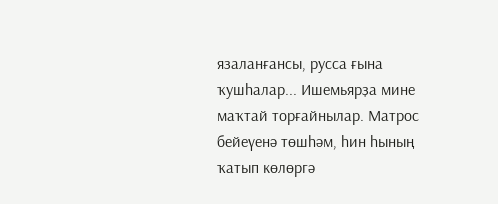язаланғансы, русса ғына ҡушһалар... Ишемьярҙа мине маҡтай торғайнылар. Матрос бейеүенә төшһәм, һин һының ҡатып көлөргә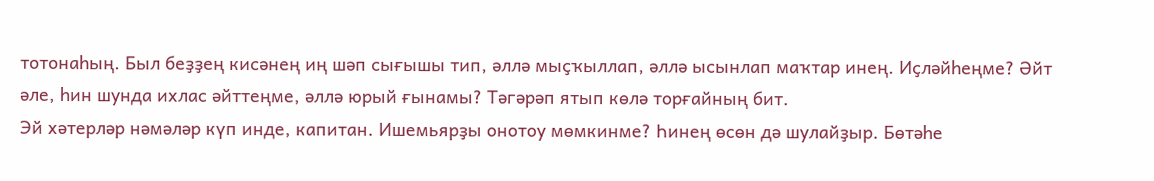тотонаһың. Был беҙҙең кисәнең иң шәп сығышы тип, әллә мыҫҡыллап, әллә ысынлап маҡтар инең. Иҫләйһеңме? Әйт әле, һин шунда ихлас әйттеңме, әллә юрый ғынамы? Тәгәрәп ятып көлә торғайның бит.
Эй хәтерләр нәмәләр күп инде, капитан. Ишемьярҙы онотоу мөмкинме? Һинең өсөн дә шулайҙыр. Бөтәһе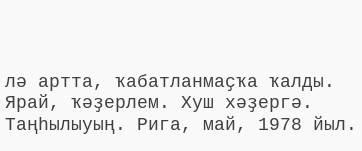лә артта, ҡабатланмаҫҡа ҡалды.
Ярай, ҡәҙерлем. Хуш хәҙергә.
Таңһылыуың. Рига, май, 1978 йыл.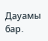Дауамы бар.